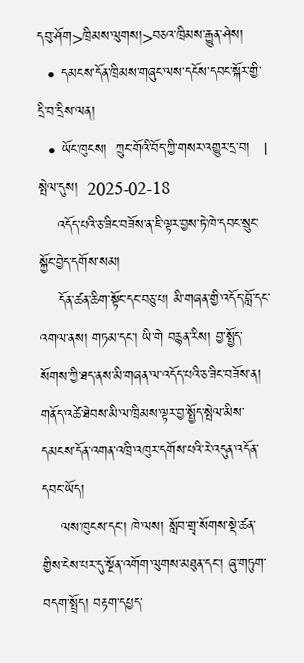དབུ་ཤོག>ཁྲིམས་ལུགས།>བཅའ་ཁྲིམས་རྒྱུན་ཤེས།
  • དམངས་དོན་ཁྲིམས་གཞུང་ལས་དངོས་དབང་སྐོར་གྱི་དྲི་བ་དྲིས་ལན།
  • ཡོང་ཁུངས།  ཀྲུང་གོའི་བོད་ཀྱི་གསར་འགྱུར་དྲ་བ།   |     སྤེལ་དུས།  2025-02-18
    འདོད་པའི་ཅ་ཟིང་བཟོས་ན་ཇི་ལྟར་བྱས་ཏེ་ཁེ་དབང་སྲུང་སྐྱོང་བྱེད་དགོས་སམ།
    དོན་ཚན་ཆིག་སྟོང་དང་བཅུ་པ། མི་གཞན་གྱི་འདོད་བློ་དང་འགལ་ནས། གཏམ་དང་། ཡི་གེ བརྙན་རིས། བྱ་སྤྱོད་སོགས་ཀྱི་ཐད་ནས་མི་གཞན་ལ་འདོད་པའི་ཅ་ཟིང་བཟོས་ན། གནོད་འཚེ་ཐེབས་མི་ལ་ཁྲིམས་ལྟར་བྱ་སྤྱོད་སྤེལ་མིས་དམངས་དོན་འགན་འཁྲི་འཁུར་དགོས་པའི་རེ་འདུན་འདོན་དབང་ཡོད།
    ལས་ཁུངས་དང་། ཁེ་ལས། སློབ་གྲྭ་སོགས་སྡེ་ཚན་གྱིས་ངེས་པར་དུ་སྔོན་འགོག་ལུགས་མཐུན་དང་། ཞུ་གཏུག་བདག་སྤྲོད། བརྟག་དཔྱད་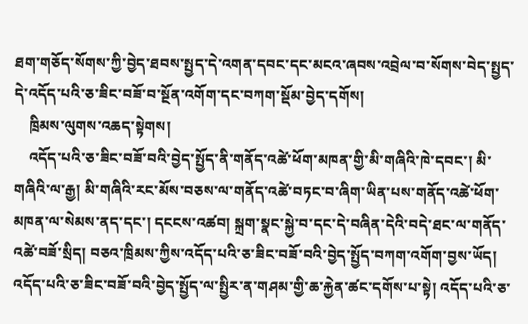ཐག་གཅོད་སོགས་ཀྱི་བྱེད་ཐབས་སྤྱད་དེ་འགན་དབང་དང་མངའ་ཞབས་འབྲེལ་བ་སོགས་བེད་སྤྱད་དེ་འདོད་པའི་ཅ་ཟིང་བཟོ་བ་སྔོན་འགོག་དང་བཀག་སྡོམ་བྱེད་དགོས།
    ཁྲིམས་ལུགས་འཆད་སྟེགས།
    འདོད་པའི་ཅ་ཟིང་བཟོ་བའི་བྱེད་སྤྱོད་ནི་གནོད་འཚེ་ཕོག་མཁན་གྱི་མི་གཞིའི་ཁེ་དབང་། མི་གཞིའི་ལ་རྒྱ། མི་གཞིའི་རང་མོས་བཅས་ལ་གནོད་འཚེ་བཏང་བ་ཞིག་ཡིན་པས་གནོད་འཚེ་ཕོག་མཁན་ལ་སེམས་ནད་དང་། དངངས་འཚབ། སྐྲག་སྣང་སྐྱེ་བ་དང་དེ་བཞིན་དེའི་བདེ་ཐང་ལ་གནོད་འཚེ་བཟོ་སྲིད། བཅའ་ཁྲིམས་ཀྱིས་འདོད་པའི་ཅ་ཟིང་བཟོ་བའི་བྱེད་སྤྱོད་བཀག་འགོག་བྱས་ཡོད། འདོད་པའི་ཅ་ཟིང་བཟོ་བའི་བྱེད་སྤྱོད་ལ་སྤྱིར་ན་གཤམ་གྱི་ཆ་རྐྱེན་ཚང་དགོས་པ་སྟེ། འདོད་པའི་ཅ་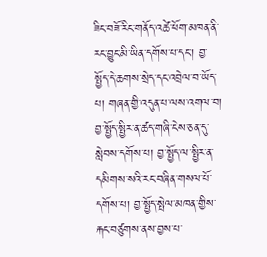ཟིང་བཟོ་རིང་གནོད་འཚེ་ཕོག་མཁན་ནི་རང་བྱུང་མི་ཡིན་དགོས་པ་དང་། བྱ་སྤྱོད་དེ་ཆགས་སྲེད་དང་འབྲེལ་བ་ཡོད་པ། གཞན་གྱི་འདུན་པ་ལས་འགལ་བ། བྱ་སྤྱོད་སྤྱིར་ན་ཚད་གཞི་ངེས་ཅན་དུ་སླེབས་དགོས་པ། བྱ་སྤྱོད་ལ་སྤྱིར་ན་དམིགས་སའི་རང་བཞིན་གསལ་པོ་དགོས་པ། བྱ་སྤྱོད་སྤེལ་མཁན་གྱིས་རྐང་བཙུགས་ནས་བྱས་པ་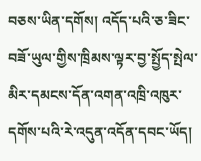བཅས་ཡིན་དགོས། འདོད་པའི་ཅ་ཟིང་བཟོ་ཡུལ་གྱིས་ཁྲིམས་ལྟར་བྱ་སྤྱོད་སྤེལ་མིར་དམངས་དོན་འགན་འཁྲི་འཁུར་དགོས་པའི་རེ་འདུན་འདོན་དབང་ཡོད།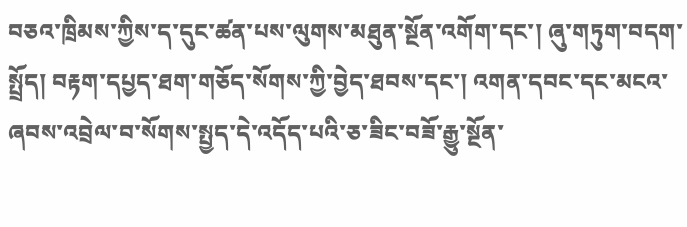བཅའ་ཁྲིམས་ཀྱིས་ད་དུང་ཚན་པས་ལུགས་མཐུན་སྔོན་འགོག་དང་། ཞུ་གཏུག་བདག་སྤྲོད། བརྟག་དཔྱད་ཐག་གཅོད་སོགས་ཀྱི་བྱེད་ཐབས་དང་། འགན་དབང་དང་མངའ་ཞབས་འབྲེལ་བ་སོགས་སྤྱད་དེ་འདོད་པའི་ཅ་ཟིང་བཟོ་རྒྱུ་སྔོན་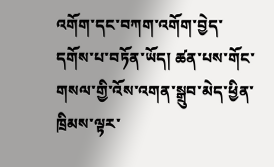འགོག་དང་བཀག་འགོག་བྱེད་དགོས་པ་བཏོན་ཡོད། ཚན་པས་གོང་གསལ་གྱི་འོས་འགན་སྒྲུབ་མེད་ཕྱིན་ཁྲིམས་ལྟར་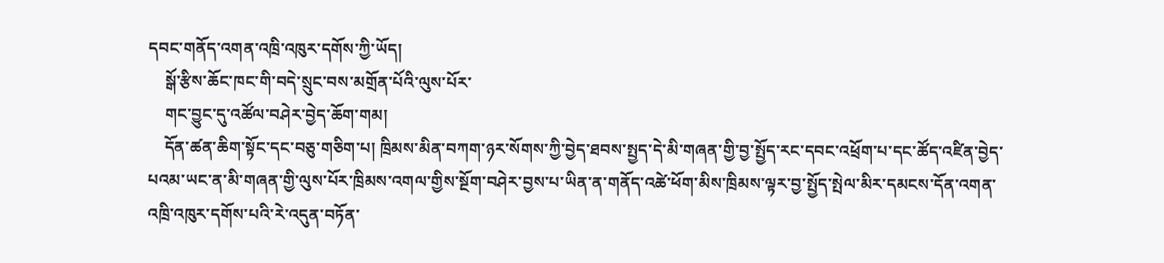དབང་གནོད་འགན་འཁྲི་འཁུར་དགོས་ཀྱི་ཡོད།
    སྒོ་རྩིས་ཆོང་ཁང་གི་བདེ་སྲུང་བས་མགྲོན་པོའི་ལུས་པོར་
    གང་བྱུང་དུ་འཚོལ་བཤེར་བྱེད་ཆོག་གམ།
    དོན་ཚན་ཆིག་སྟོང་དང་བཅུ་གཅིག་པ། ཁྲིམས་མིན་བཀག་ཉར་སོགས་ཀྱི་བྱེད་ཐབས་སྤྱད་དེ་མི་གཞན་གྱི་བྱ་སྤྱོད་རང་དབང་འཕྲོག་པ་དང་ཚོད་འཛིན་བྱེད་པའམ་ཡང་ན་མི་གཞན་གྱི་ལུས་པོར་ཁྲིམས་འགལ་གྱིས་སྔོག་བཤེར་བྱས་པ་ཡིན་ན་གནོད་འཚེ་ཕོག་མིས་ཁྲིམས་ལྟར་བྱ་སྤྱོད་སྤེལ་མིར་དམངས་དོན་འགན་འཁྲི་འཁུར་དགོས་པའི་རེ་འདུན་བཏོན་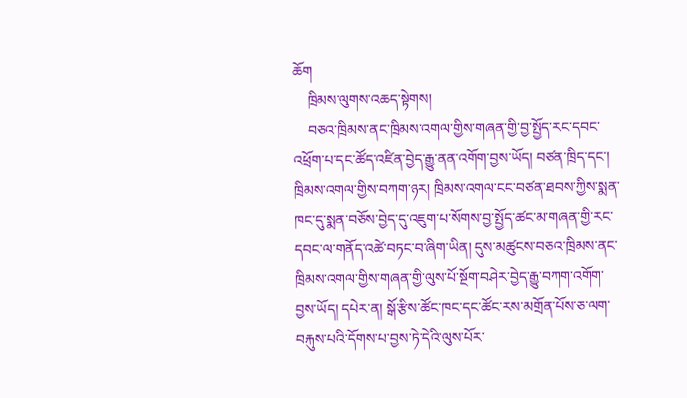ཆོག
    ཁྲིམས་ལུགས་འཆད་སྟེགས།
    བཅའ་ཁྲིམས་ནང་ཁྲིམས་འགལ་གྱིས་གཞན་གྱི་བྱ་སྤྱོད་རང་དབང་འཕྲོག་པ་དང་ཚོད་འཛིན་བྱེད་རྒྱུ་ནན་འགོག་བྱས་ཡོད། བཙན་ཁྲིད་དང་། ཁྲིམས་འགལ་གྱིས་བཀག་ཉར། ཁྲིམས་འགལ་ངང་བཙན་ཐབས་ཀྱིས་སྨན་ཁང་དུ་སྨན་བཅོས་བྱེད་དུ་འཇུག་པ་སོགས་བྱ་སྤྱོད་ཚང་མ་གཞན་གྱི་རང་དབང་ལ་གནོད་འཚེ་བཏང་བ་ཞིག་ཡིན། དུས་མཚུངས་བཅའ་ཁྲིམས་ནང་ཁྲིམས་འགལ་གྱིས་གཞན་གྱི་ལུས་པོ་སྔོག་བཤེར་བྱེད་རྒྱུ་བཀག་འགོག་བྱས་ཡོད། དཔེར་ན། སྒོ་རྩིས་ཚོང་ཁང་དང་ཚོང་རས་མགྲོན་པོས་ཅ་ལག་བརྐུས་པའི་དོགས་པ་བྱས་ཏེ་དེའི་ལུས་པོར་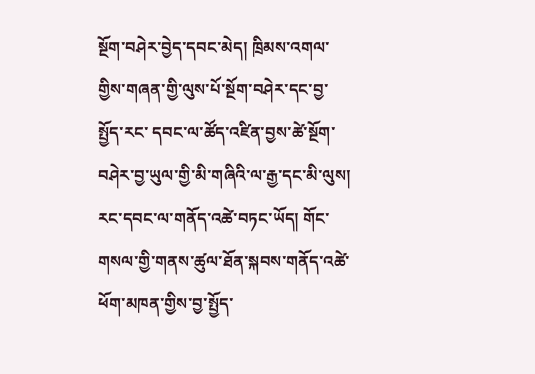སྔོག་བཤེར་བྱེད་དབང་མེད། ཁྲིམས་འགལ་གྱིས་གཞན་གྱི་ལུས་པོ་སྔོག་བཤེར་དང་བྱ་སྤྱོད་རང་ དབང་ལ་ཚོད་འཛིན་བྱས་ཚེ་སྔོག་བཤེར་བྱ་ཡུལ་གྱི་མི་གཞིའི་ལ་རྒྱ་དང་མི་ལུས། རང་དབང་ལ་གནོད་འཚེ་བཏང་ཡོད། གོང་གསལ་གྱི་གནས་ཚུལ་ཐོན་སྐབས་གནོད་འཚེ་ཕོག་མཁན་གྱིས་བྱ་སྤྱོད་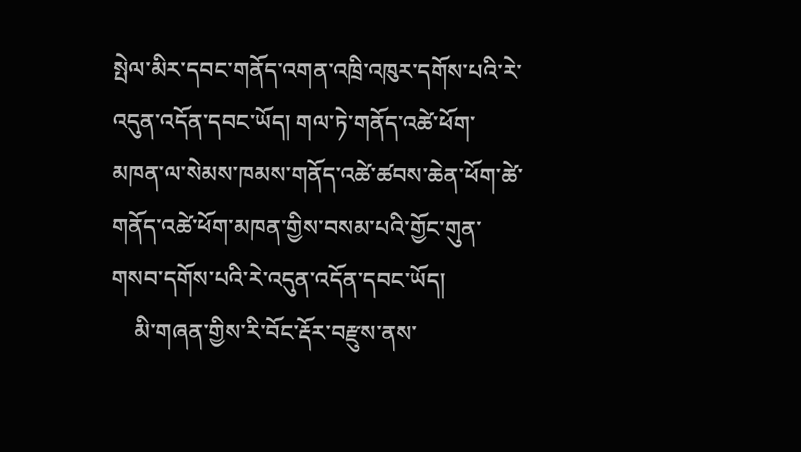སྤེལ་མིར་དབང་གནོད་འགན་འཁྲི་འཁུར་དགོས་པའི་རེ་འདུན་འདོན་དབང་ཡོད། གལ་ཏེ་གནོད་འཚེ་ཕོག་མཁན་ལ་སེམས་ཁམས་གནོད་འཚེ་ཚབས་ཆེན་ཕོག་ཚེ་གནོད་འཚེ་ཕོག་མཁན་གྱིས་བསམ་པའི་གྱོང་གུན་གསབ་དགོས་པའི་རེ་འདུན་འདོན་དབང་ཡོད།
    མི་གཞན་གྱིས་རི་བོང་རྡོར་བརྫུས་ནས་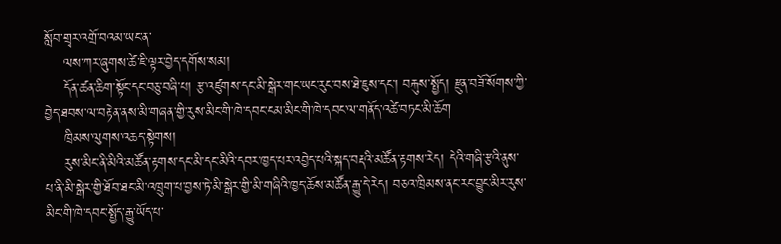སློབ་གྲྭར་འགྲོ་བའམ་ཡང་ན་
    ལས་ཀར་ཞུགས་ཚེ་ཇི་ལྟར་བྱེད་དགོས་སམ།
    དོན་ཚན་ཆིག་སྟོང་དང་བཅུ་བཞི་པ། རྩ་འཛུགས་དང་མི་སྒེར་གང་ཡང་རུང་བས་ཐེ་ཇུས་དང་། བརྐུས་སྤྱོད། རྫུན་བཟོ་སོགས་ཀྱི་བྱེད་ཐབས་ལ་བརྟེན་ནས་མི་གཞན་གྱི་རུས་མིང་གི་ཁེ་དབང་ངམ་མིང་གི་ཁེ་དབང་ལ་གནོད་འཚེ་བཏང་མི་ཆོག
    ཁྲིམས་ལུགས་འཆད་སྟེགས།
    རུས་མིང་ནི་མིའི་མཚོན་རྟགས་དང་མི་དང་མིའི་དབར་ཁྱད་པར་འབྱེད་པའི་སྐད་བརྡའི་མཚོན་རྟགས་རེད། དེའི་གཞི་རྩའི་ནུས་པ་ནི་མི་སྒེར་གྱི་ཐོབ་ཐང་མི་འཁྲུག་པ་བྱས་ཏེ་མི་སྒེར་གྱི་མི་གཞིའི་ཁྱད་ཆོས་མཚོན་རྒྱུ་དེ་རེད། བཅའ་ཁྲིམས་ནང་རང་བྱུང་མིར་རུས་མིང་གི་ཁེ་དབང་སྤྱོད་རྒྱུ་ཡོད་པ་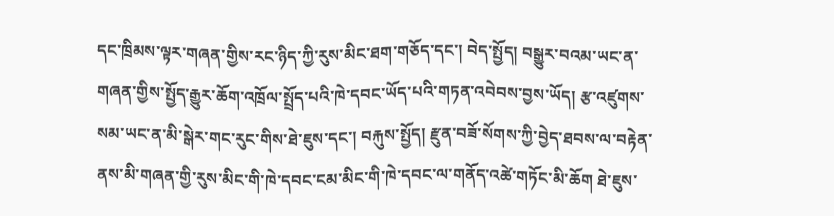དང་ཁྲིམས་ལྟར་གཞན་གྱིས་རང་ཉིད་ཀྱི་རུས་མིང་ཐག་གཅོད་དང་། བེད་སྤྱོད། བསྒྱུར་བའམ་ཡང་ན་གཞན་གྱིས་སྤྱོད་རྒྱུར་ཆོག་འཁྲོལ་སྤྲོད་པའི་ཁེ་དབང་ཡོད་པའི་གཏན་འབེབས་བྱས་ཡོད། རྩ་འཛུགས་སམ་ཡང་ན་མི་སྒེར་གང་རུང་གིས་ཐེ་ཇུས་དང་། བརྐུས་སྤྱོད། རྫུན་བཟོ་སོགས་ཀྱི་བྱེད་ཐབས་ལ་བརྟེན་ནས་མི་གཞན་གྱི་རུས་མིང་གི་ཁེ་དབང་ངམ་མིང་གི་ཁེ་དབང་ལ་གནོད་འཚེ་གཏོང་མི་ཆོག ཐེ་ཇུས་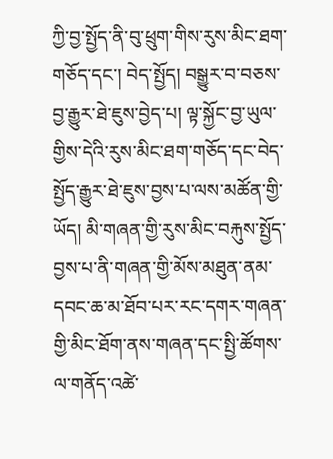ཀྱི་བྱ་སྤྱོད་ནི་བུ་ཕྲུག་གིས་རུས་མིང་ཐག་གཅོད་དང་། བེད་སྤྱོད། བསྒྱུར་བ་བཅས་བྱ་རྒྱུར་ཐེ་ཇུས་བྱེད་པ། ལྟ་སྐྱོང་བྱ་ཡུལ་གྱིས་དེའི་རུས་མིང་ཐག་གཅོད་དང་བེད་སྤྱོད་རྒྱུར་ཐེ་ཇུས་བྱས་པ་ལས་མཚོན་གྱི་ཡོད། མི་གཞན་གྱི་རུས་མིང་བརྐུས་སྤྱོད་བྱས་པ་ནི་གཞན་གྱི་མོས་མཐུན་ནམ་དབང་ཆ་མ་ཐོབ་པར་རང་དགར་གཞན་གྱི་མིང་ཐོག་ནས་གཞན་དང་སྤྱི་ཚོགས་ལ་གནོད་འཚེ་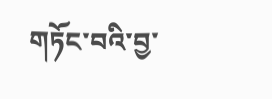གཏོང་བའི་བྱ་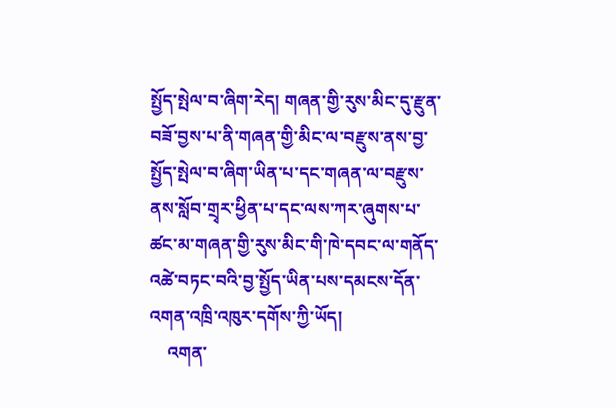སྤྱོད་སྤེལ་བ་ཞིག་རེད། གཞན་གྱི་རུས་མིང་དུ་རྫུན་བཟོ་བྱས་པ་ནི་གཞན་གྱི་མིང་ལ་བརྫུས་ནས་བྱ་སྤྱོད་སྤེལ་བ་ཞིག་ཡིན་པ་དང་གཞན་ལ་བརྫུས་ནས་སློབ་གྲྭར་ཕྱིན་པ་དང་ལས་ཀར་ཞུགས་པ་ཚང་མ་གཞན་གྱི་རུས་མིང་གི་ཁེ་དབང་ལ་གནོད་འཚེ་བཏང་བའི་བྱ་སྤྱོད་ཡིན་པས་དམངས་དོན་འགན་འཁྲི་འཁུར་དགོས་ཀྱི་ཡོད།
    འགན་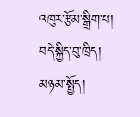འཁུར་རྩོམ་སྒྲིག་པ། བདེ་སྐྱིད་བུ་ཁྲིད།
མཉམ་སྤྱོད།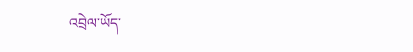འབྲེལ་ཡོད་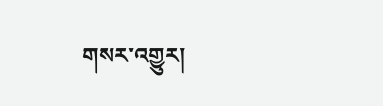གསར་འགྱུར།